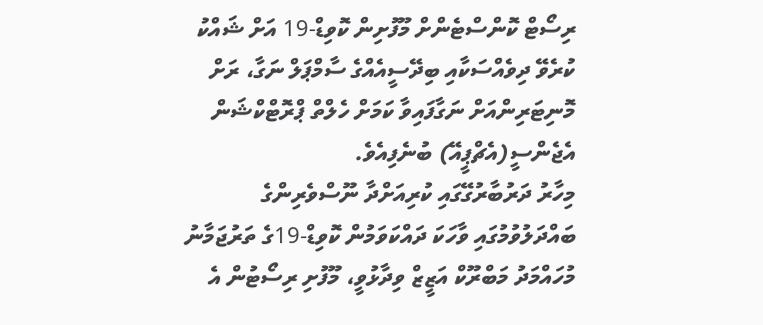ރިސޯޓް ކޮންސްޓެންށް މޫފުށިން ކޮވިޑް-19 އަށް ޝައްކު ކުރެވޭ ދިވެއްސަކާއި ބިދޭސީއެއްގެ ސާމްޕަލް ނަގާ، ރަށް މޮނިޓަރިންއަށް ނަގާފައިވާ ކަމަށް ހެލްތް ޕްރޮޓްކްޝަން އެޖެންސީ(އެޗްޕީއޭ) ބުނެފިއެވެ.
މިހާރު ދަރުބާރުގޭގައި ކުރިއަށްދާ ނޫސްވެރިންގެ ބައްދަލުވުމުގައި ވާހަކަ ދައްކަވަމުން ކޮވިޑް-19ގެ ތަރުޖަމާނު މުހައްމަދު މަބްރޫކް އަޒީޒް ވިދާޅުވީ، މޫފުށި ރިސޯޓުން އެ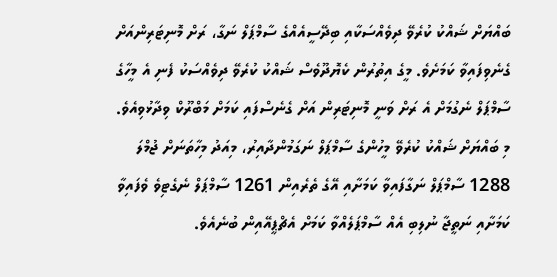ބައްޔަށް ޝައްކު ކުރެވޭ ދިވެއްސަކާއި ބިދޭސީއެއްގެ ސާމްޕަލް ނަގާ، ރަށް މޮނިޓަރިންއަށް ގެނެވިފައިވާ ކަމަށެވެ. މީގެ އިތުރުން ކެޔޮދޫވެސް ޝައްކު ކުރެވޭ ދިވެއްސަކު ފެނި އެ މީހާގެ ސާމްޕަލް ނެގުމަށް އެ ރަށް ވަނީ މޮނިޓަރިން އަށް ގެނެސްފައި ކަމަށް މަބްރޫކް ވިދާޅުވިއެވެ.
މި ބައްޔަށް ޝައްކު ކުރެވޭ މީހުންގެ ސާމްޕަލް ނަގަމުންދާއިރު، މިއަދު މިހާތަނަށް ޖުމްލަ 1288 ސާމްޕަލް ނަގާފައިވާ ކަމަށާއި އޭގެ ތެރެއިން 1261 ސާމްޕަލް ނެގެޓިވެ ވެފައިވާ ކަމަށާއި ނަތީޖާ ނުލިބި އެއް ސާމްޕަލެއްވާ ކަމަށް އެޗްޕީއޭއިން ބުނެއެވެ.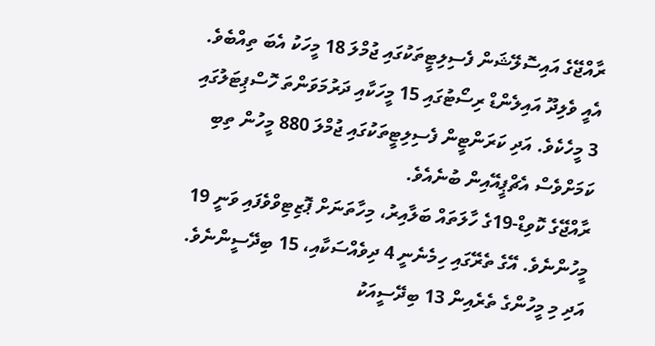ރާއްޖޭގެ އައިސޮލޭޝަން ފެސިލިޓީތަކުގައި ޖުމްލަ 18 މީހަކު އެބަ ތިއްބެވެ. އެއީ ވެލިދޫ އައިލެންޑް ރިސޯޓުގައި 15 މީހަކާއި ދަރުމަވަންތަ ހޮސްޕިޓަލުގައި 3 މީހެކެވެ. އަދި ކަރަންޓީން ފެސިލިޓީތަކުގައި ޖުމްލަ 880 މީހުން ތިބި ކަމަށްވެސް އެޗްޕީއޭއިން ބުނެއެވެ.
ރާއްޖޭގެ ކޮވިޑް-19ގެ ހާލަތައް ބަލާއިރު، މިހާތަނަށް ޕޮޒިޓިވްވެފައި ވަނީ 19 މީހުންނެވެ. އޭގެ ތެރޭގައި ހިމެނެނީ 4 ދިވެއްސަކާއި، 15 ބިދޭސީންނެވެ. އަދި މި މީހުންގެ ތެރެއިން 13 ބިދޭސީއަކު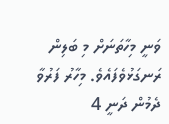ވަނީ މިހާތަނަށް މި ބަލިން ރަނގަޅުވެފައެވެ. މިހާރު ފަރުވާ ދެމުން ދަނީ 4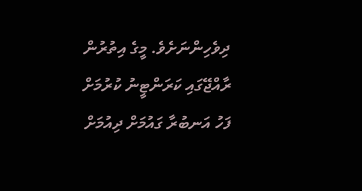ދިވެހިންނަށެވެ. މީގެ އިތުރުން ރާއްޖޭގައި ކަރަންޓީނު ކުރުމަށް ފަހު އަނބުރާ ގައުމަށް ދިއުމަށް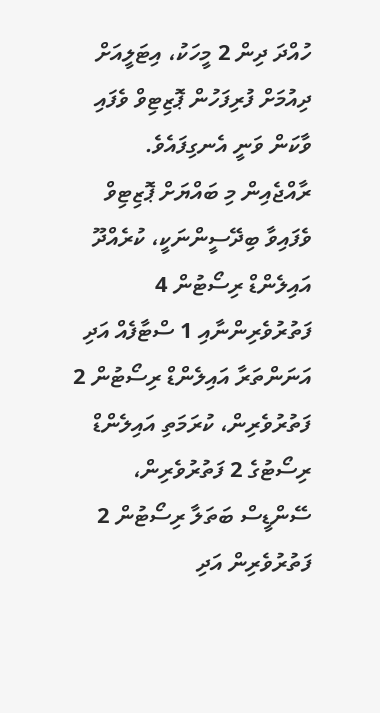ހުއްދަ ދިން 2 މީހަކު، އިޓަލީއަށް ދިއުމަށް ފުރިފަހުން ޕޮޒިޓިވް ވެފައި ވާކަން ވަނީ އެނގިފައެވެ.
ރާއްޖެއިން މި ބައްޔަށް ޕޮޒިޓިވް ވެފައިވާ ބިދޭސީންނަކީ، ކުރެއްދޫ އައިލެންޑް ރިސޯޓުން 4 ފަތުރުވެރިންނާއި 1 ސްޓާފެއް އަދި އަނަންތަރާ އައިލެންޑް ރިސޯޓުން 2 ފަތުރުވެރިން، ކުރަމަތި އައިލެންޑް ރިސޯޓުގެ 2 ފަތުރުވެރިން، ސޭންޑީސް ބަތަލާ ރިސޯޓުން 2 ފަތުރުވެރިން އަދި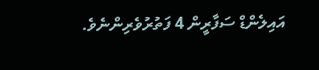އައިލެންޑް ސަފާރީން 4 ފަތުރުވެރިންނެވެ.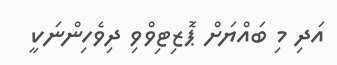އަދި މި ބައްޔަށް ޕޮޒިޓިވްވި ދިވެހިންނަކީ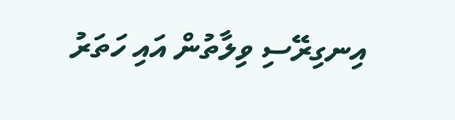އިނގިރޭސި ވިލާތުން އައި ހަތަރު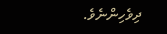ދިވެހިންނެވެ.